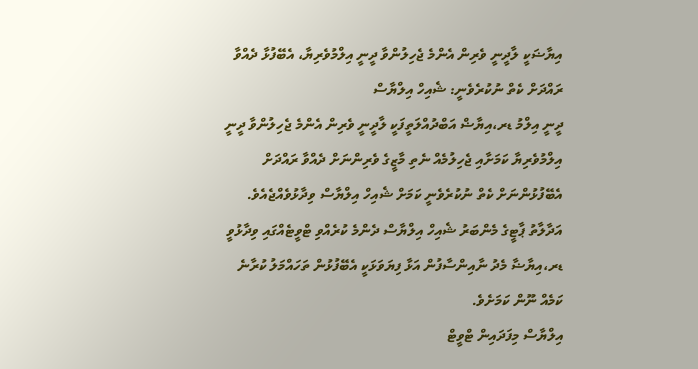އިޔާޟަކީ ލާދީނީ ވެރިން އެންމެ ޖެހިލުންވާ ދީނީ އިލްމުވެރިޔާ، އެބޭފުޅާ ދެއްވާ ރައްދަށް ކެތް ނުކުރެވެނީ: ޝެއިހް އިލްޔާސް
ދީނީ އިލްމު ޑރ،އިޔާޟް އަބްދުއްލަތީފަކީ ލާދީނީ ވެރިން އެންމެ ޖެހިލުންވާ ދީނީ އިލްމުވެރިޔާ ކަމަށާއި ޖެހިލުމެއް ނެތި މާޒީގެ ވެރިންނަށް ދެއްވާ ރައްދަށް އެބޭފުޅުންނަށް ކެތް ނުކުރެވެނީ ކަމަށް ޝެއިހް އިލްޔާސް ވިދާޅުވެއްޖެއެވެ.
އަދާލާތު ޕާޓީގެ މެންބަރު ޝެއިހް އިލްޔާސް ދެންމެ ކުރެއްވި ޓްވީޓެއްގައި ވިދާޅުވީ ޑރ،އިޔާޟާ މެދު ނާއިންސާފުން އަޅާ ފިޔަވަޅަކީ އެބޭފުޅުން ތަހައްމަލު ކުރާނެ ކަމެއް ނޫން ކަމަށެވެ.
އިލްޔާސް މިފަދައިން ޓްވީޓް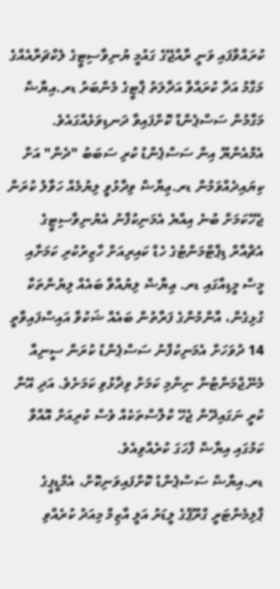ކުރައްވާފައި ވަނީ ރާއްޖޭގެ ގައުމީ ޔުނިވާސިޓީގެ ލެކްޗަރާއެއްގެ މަގާމު އަދާ ކުރައްވާ އަދާލަތު ޕާޓީގެ މެންބަރު ޑރ.އިޔާޟް މަގާމުން ސަސްޕެންޑް ކޮށްފައިވާ ދަނޑިވަޅެއްގައެވެ.
އެމްއެންޔޫ އިން ސަސްޕެންޑު ކުރި ސަބަބު "ދެން" އަށް ކިޔައިދެއްވަމުން ޑރ.ޢިޔާޟް ވިދާޅުވީ ލިޔުމެއް ހަވާލު ކުރަން ޖެހޭކަމަށް ބުނެ އިއްޔެ އެމަނިކުފާނު އެޔުނިވާސިޓީގެ އެޗްއާރް ޑިޕާޓްމަންޓުގެ ހެޑް ކައިރިއަށް ހާޒިރުކުރި ކަމަށާއި މީސް މީޑިއާގައި ޑރ. ޢިޔާޟް ލިޔުއްވާ ބައެއް ލިޔުންތަކާ ގުޅިގެން، އާންމުންގެ ފަރާތުން ބައެއް ޝަކުވާ އައިސްފައިވާތީ 14 ދުވަހަށް އެމަނިކުފާނު ސަސްޕެންޑު ކުރަން ސީނިއާ މެނޭޖްމަންޓުން ނިންމި ކަމަށް ވިދާޅުވި ކަމަށެވެ. އަދި އޭނާ ކުރީ ނަގައިދޭން ޖެހޭ ކްލާސްތަކެއް ވެސް ކުރިއަށް އޮއްވާ ކަމުގައި އިޔާޟް ފާހަގަ ކުރެއްވިއެވެ.
ޑރ.އިޔާޟް ސަސްޕެންޑު ކޮށްފައިވަނިކޮށް، އެމްޑީޕީގެ ޕާލިމެންޓަރީ ގްރޫޕްގެ ލީޑަރު އަލީ އާޒިމް މިއަދު ކުރެއްވި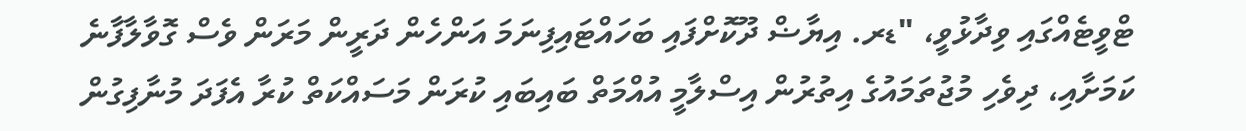ޓްވީޓެއްގައި ވިދާޅުވީ، "ޑރ. އިޔާޟް ދޫކޮށްފައި ބަހައްޓައިފިނަމަ އަންހެން ދަރީން މަރަން ވެސް ގޮވާލާފާނެ ކަމަށާއި، ދިވެހި މުޖުތަމައުގެ އިތުރުން އިސްލާމީ އުއްމަތް ބައިބައި ކުރަން މަސައްކަތް ކުރާ އެފަދަ މުނާފިގުން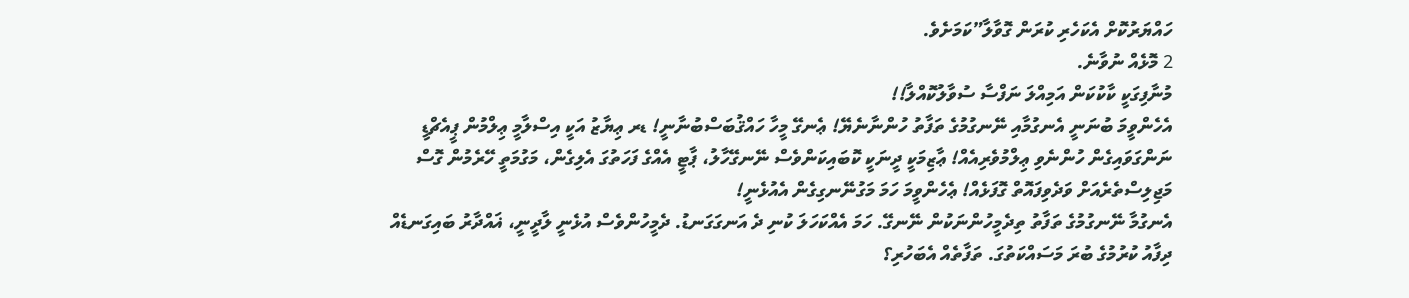ހައްޔަރުކޮށް އެކަހެރި ކުރަން ގޮވާލާ”ކަމަށެވެ.
2 މޮޅެއް ނުވާނެ.
މުނާފިގަކީ ކާކުކަން އަމިއްލަ ނަފްސާ ސުވާލުކޮއްލާ!!
އެހެންވީމަ ބުނަނީ އެނގުމާއި ނޭނގުމުގެ ތަފާތު ހުންނާނެޔޭ! ޢެނގޭ މީހާ ހައްޤުބަސްބުނާނީ! ޑރ ޢިޔާޒު އަކީ އިސްލާމީ ޢިލްމުން ޕީއެޗްޑީ ނަންގަވައިގެން ހުންނެވި ޢިލްމުވެރިއެއް! ޢާޒިމަކީ ދީނަކީ ކޮބައިކަންވެސް ނޭނގޭހާލު، ޕާޓީ އެއްގެ ފަހަތުގަ އެލިގެން، މަގުމަތީ ހޭރެމުން ގޮސް މަޖިލިސްތެރެއަށް ވަދެވިފައޮތް ގޮފަޅެއް! ޢެހެންވީމަ ހަމަ މަގުނޭނގިގެން އެއުޅެނީ!
އެނގުމާ ނޭނގުމުގެ ތަފާތު ތިދެމީހުންނަކުން ނޭނގޭ. ހަމަ އެއްކަހަލަ ކުނި ދެ އަނގަގަނޑު. ދެމީހުންވެސް އުޅެނީ ލާދީނީ، ޣައްދާރު ބައިގަނޑެއް ދިފާއު ކުރުމުގެ ބުރަ މަސައްކަތުގަ. ތަފާތެއް އެބަހުރި؟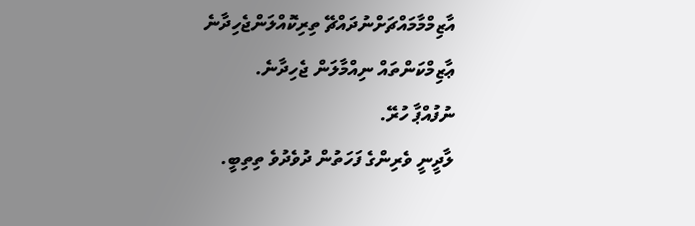އާޒިމްމާމައްޗަށްނުދައްޗޭ ތިރިކޮއްލަންޖެހިދާނެ
ޢާޒިމްކަންތައް ނިއްމާލަން ޖެހިދާނެ.
ނުފުއްޕާ ހުރޭ.
ލާދީނީ ވެރިންގެ ފަހަތުން ދުވެދުވެ ތިތިބީ.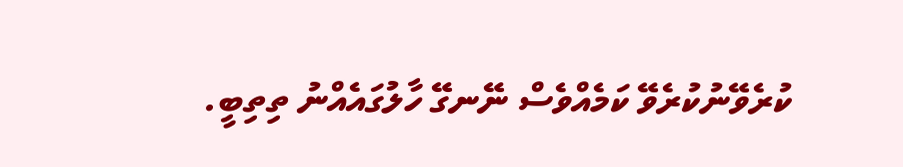ކުރެވޭނުކުރެވޭ ކަމެއްވެސް ނޭނގޭ ހާލުގައެއްނު ތިތިބީ.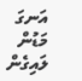އަނގަ މަޑުން ލައިގެން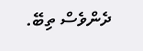ދެންވެސް ތިބޭ.